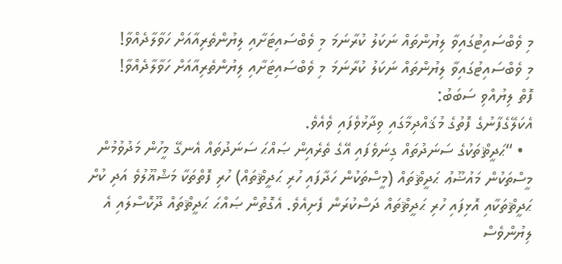މި ވެބްސައިޓުގައިވާ ލިޔުންތައް ނަކަލު ކުރާނަމަ މި ވެބްސައިޓަށާއި ލިޔުންތެރިއާއަށް ހަވާލާދެއްވާ!
މި ވެބްސައިޓުގައިވާ ލިޔުންތައް ނަކަލު ކުރާނަމަ މި ވެބްސައިޓަށާއި ލިޔުންތެރިއާއަށް ހަވާލާދެއްވާ!
ފޮތް ލިޔުއްވި ސަބަބު:
އެކަލޭގެފާނުގެ ފޮތުގެ މުޤައްދިމާގައި ވިދާޅުވެފައި ވެއެވެ.
  • “ޙަދީޘްތަކުގެ ސަނަދުތައް ގިނަވެފައި އޭގެ ތެރެއިން ޞައްޙަ ސަނަދުތައް އެނގޭ މީހުން މަދުވުމުން މީސްތަކުން މައުޟޫޢު ޙަދީޘްތައް (މީސްތަކުން ހަދާފައި ހުރި ޙަދީޘްތައް) ހުރި ފޮތްތަކާ މަޝްޣޫލުވެ އަދި ކުށް ޙަދީޘްތަކާއި އޮޅިފައި ހުރި ޙަދީޘްތައް ދަސްކުރަން ފެށިއެވެ. އެގޮތުން ޞައްޙަ ޙަދީޘްތައް ދޫކޮސްލައި އެ ލިޔުންވެސް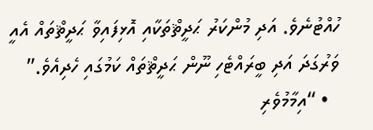ހުއްޓުނެވެ. އަދި މުންކަރު ޙަދީޘްތަކާއި އޮޅިފައިވާ ޙަދީޘްތައް އެއީ ވަރުގަދަ އަދި ބީރައްޓެހި ނޫން ޙަދީޘްތައް ކަމުގައި ހެދިއެވެ.”
  • “އިމާމުވެރި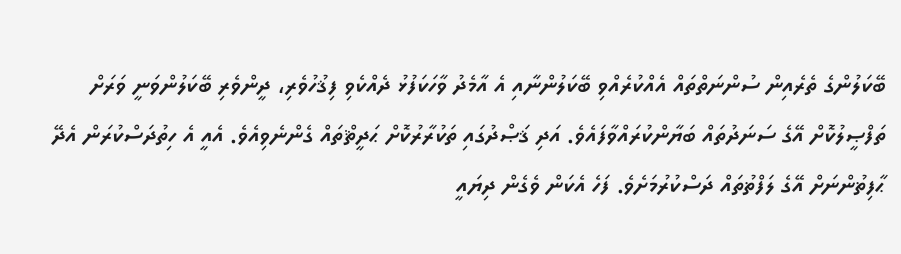ބޭކަލުންގެ ތެރެއިން ސުންނަތްތައް އެއްކުރެއްވި ބޭކަލުންނާއި އެ އާމެދު ވާހަކަފުޅު ދެއްކެވި ފިޤުހުވެރި، ދީންވެރި ބޭކަލުންވަނީ ވަރަށް ތަފްޞީލުކޮށް އޭގެ ސަނަދުތައް ބަޔާންކުރައްވާފައެވެ. އަދި ޤަޞްދުގައި ތަކުރާރުކޮށް ޙަދީޘްތައް ގެންނެވިއެވެ. އެއީ އެ ހިތުދަސްކުރަން އެދޭ ޙާފިޡުންނަށް އޭގެ ލަފްޡުތައް ދަސްކުރުމަށެވެ. ފަހެ އެކަން ވެގެން ދިޔައީ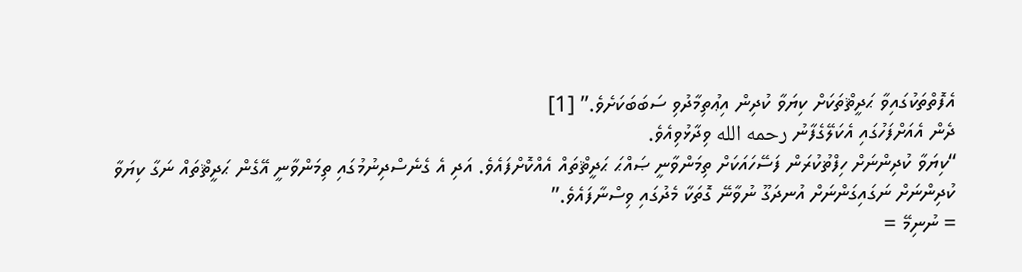އެފޮތްތަކުގައިވާ ޙަދީޘްތަކަށް ކިޔަވާ ކުދިން އިޢުތިމާދުވި ސަބަބަކަށެވެ.” [1]
ދެން އެއަށްފަހުގައި އެކަލޭގެފާނު رحمه الله ވިދާޅުވިއެވެ.
“ކިޔަވާ ކުދިންނަށް ހިފްޡުކުރަން ފަސޭހައަކަށް ތިމަންވާނީ ޞައްޙަ ޙަދީޘްތައް އެއްކޮށްފައެވެ. އަދި އެ ގެނެސްދިނުމުގައި ތިމަންވާނީ އޭގެން ޙަދީޘްތައް ނަގާ ކިޔަވާ ކުދިންނަށް ނަގައިގަންނަށް އުނދަގޫ ނުވާނޭ ގޮތަކާ މެދުގައި ވިސްނާފައެވެ.”
= ނުނިމޭ =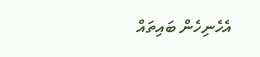އެހެނިހެން ބައިތައް